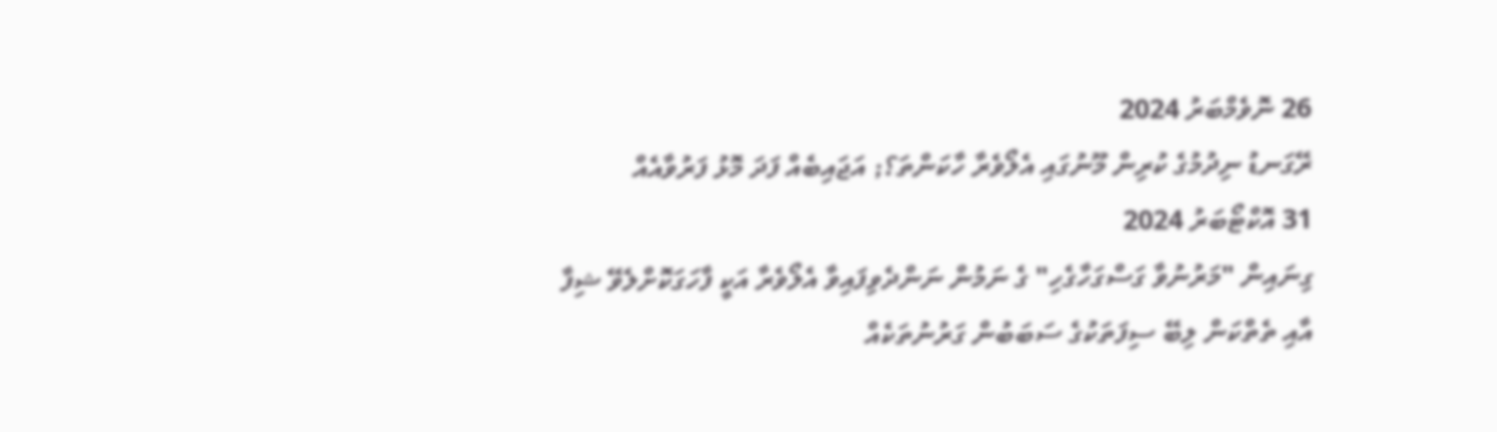26 ނޮވެމްބަރު 2024
ރޭގަނޑު ނިދުމުގެ ކުރިން މޫނުގައި އެލޯވެރާ ހާކަންތަ؟; އަޖައިބެއް ފަދަ މޮޅު ފަރުވާއެއް
31 އޮކްޓޯބަރު 2024
ގިނައިން "މަރުނުވާ ގަސްގަހާގެހި" ގެ ނަމުން ނަންދެވިފައިވާ އެލޯވެރާ އަކީ ފާހަގަކޮށްލެވޭ ޝިފާ އާއި ތެތްކަން ލިބޭ ސިފަތަކުގެ ސަބަބުން ގަރުނުތަކެއް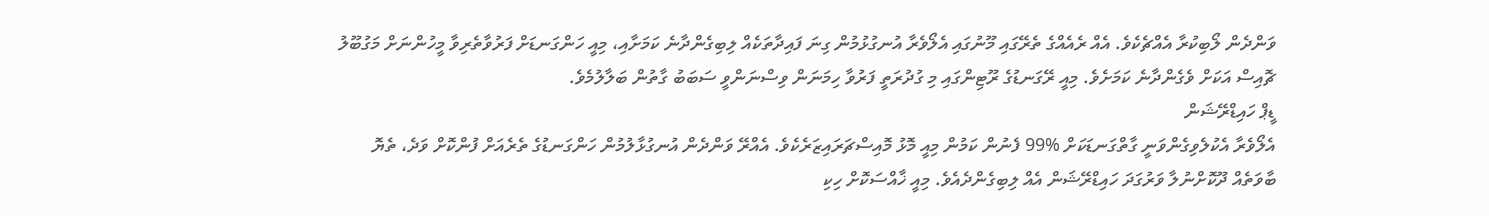ވަންދެން ލޯބިކުރާ އެއްޗެކެވެ. އެއް ރެއެއްގެ ތެރޭގައި މޫނުގައި އެލޯވެރާ އުނގުޅުމުން ގިނަ ފައިދާތަކެއް ލިބިގެންދާނެ ކަމަށާއި، މިއީ ހަންގަނޑަށް ފަރުވާތެރިވާ މީހުންނަށް މަގުބޫލު ޗޮއިސް އަކަށް ވެގެންދާނެ ކަމަށެވެ. މިއީ ރޭގަނޑުގެ ރޫޓިންގައި މި ގުދުރަތީ ފަރުވާ ހިމަނަން ވިސްނަންވީ ސަބަބު ގާތުން ބަލާލުމެވެ.
ޑީޕް ހައިޑްރޭޝަން
އެލޯވެރާ އެކުލެވިގެންވަނީ ގާތްގަނޑަކަށް %99 ފެނުން ކަމުން މިއީ މޮޅު މޮއިސްޗަރައިޒަރެކެވެ. އެއްރޭ ވަންދެން އުނގުޅާލުމުން ހަންގަނޑުގެ ތެރެއަށް ފުންކޮށް ވަދެ، ތެޔޮ ބާވަތެއް ދޫކޮށްނުލާ ވަރުގަދަ ހައިޑްރޭޝަން އެއް ލިބިގެންދެއެވެ. މިއީ ޚާއްސަކޮށް ހިކި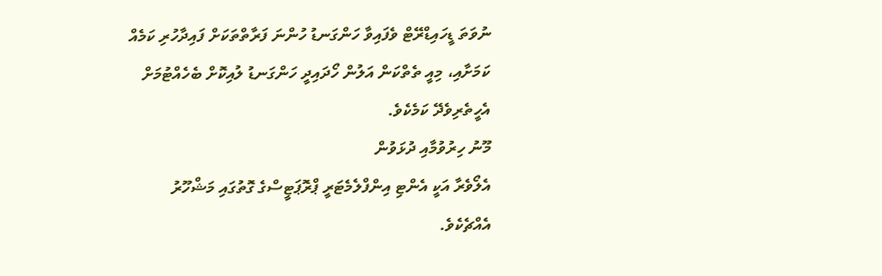ނުވަތަ ޑީހައިޑްރޭޓް ވެފައިވާ ހަންގަނޑު ހުންނަ ފަރާތްތަކަށް ފައިދާހުރި ކަމެއް ކަމަށާއި، މިއީ ތެތްކަން އަލުން ހޯދައިދީ ހަންގަނޑު ލުއިކޮށް ބެހެއްޓުމަށް އެހީތެރިވެދޭ ކަމެކެވެ.
މޫނު ހިރުވުމާއި ދުޅަވުން
އެލޯވެރާ އަކީ އެންޓި އިންފްލެމެޓަރީ ޕްރޮޕަޓީސްގެ ގޮތުގައި މަޝްހޫރު އެއްޗެކެވެ.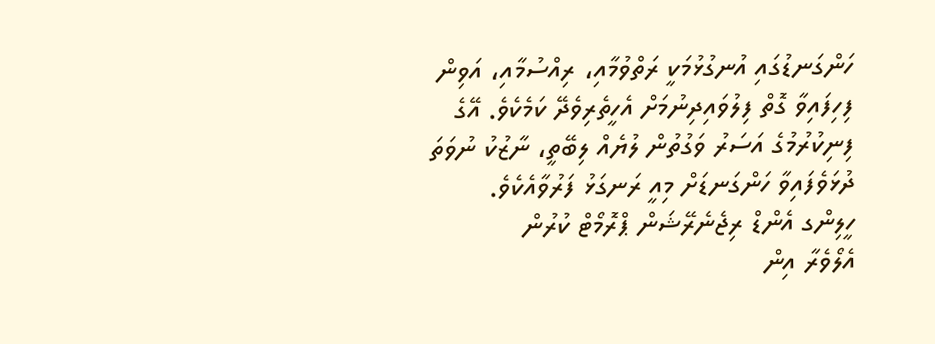ހަންގަނޑުގައި އުނގުޅުމަކީ ރަތްވުމާއި، ރިއްސުމާއި، އަވިން ފިހިފައިވާ ގޮތް ފިލުވައިދިނުމަށް އެހީތެރިވެދޭ ކަމެކެވެ. އޭގެ ފިނިކުރުމުގެ އަސަރު ވަގުތުން ލުޔެއް ލިބޭތީ، ނާޒުކު ނުވަތަ ދުޅަވެފައިވާ ހަންގަނޑަށް މިއީ ރަނގަޅު ފަރުވާއެކެވެ.
ހީލިންގ އެންޑް ރިޖެނެރޭޝަން ޕްރޮމޯޓް ކުރުން
އެލޯވެރާ އިން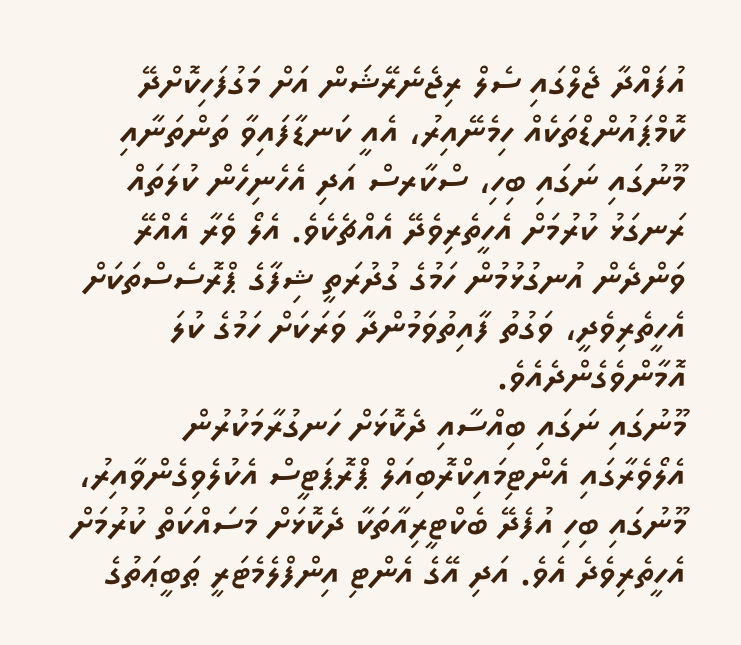އުފައްދާ ޖެލްގައި ސެލް ރިޖެނެރޭޝަން އަށް މަގުފަހިކޮށްދޭ ކޮމްޕައުންޑްތަކެއް ހިމެނޭއިރު، އެއީ ކަނޑާފައިވާ ތަންތަނާއި މޫނުގައި ނަގައި ބިހި، ސްކާރސް އަދި އެހެނިހެން ކުލަތައް ރަނގަޅު ކުރުމަށް އެހީތެރިވެދޭ އެއްޗެކެވެ. އެލޯ ވެރާ އެއްރޭ ވަންދެން އުނގުޅުމުން ހަމުގެ ގުދުރަތީ ޝިފާގެ ޕްރޮސެސްތަކަށް އެހީތެރިވެދީ، ވަގުތު ފާއިތުވަމުންދާ ވަރަކަށް ހަމުގެ ކުލަ އޮމާންވެގެންދެއެވެ.
މޫނުގައި ނަގައި ބިއްސާއި ދެކޮޅަށް ހަނގުރާމަކުރުން
އެލޯވެރާގައި އެންޓިމައިކްރޮބިއަލް ޕްރޮޕަޓީސް އެކުލެވިގެންވާއިރު، މޫނުގައި ބިހި އުފެދޭ ބެކްޓީރިއާތަކާ ދެކޮޅަށް މަސައްކަތް ކުރުމަށް އެހީތެރިވެދެ އެވެ. އަދި އޭގެ އެންޓި އިންފްލެމެޓަރީ ޠަބީޢަތުގެ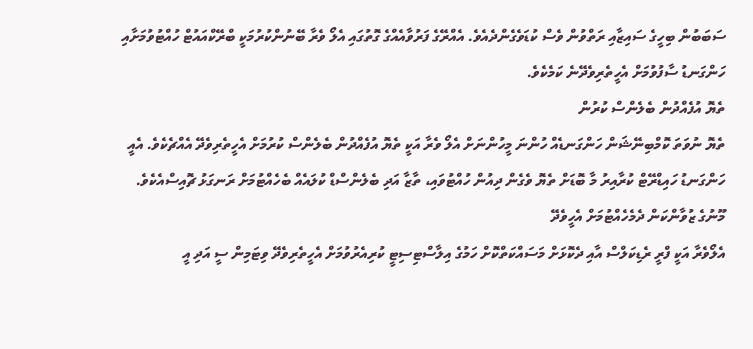ސަބަބުން ބިހީގެ ސައިޒާއި ރަތްވުން ވެސް ކުޑަވެގެންދެއެވެ. އެއްރޭގެ ފަރުވާއެއްގެ ގޮތުގައި އެލޯ ވެރާ ބޭނުންކުރުމަކީ ބްރޭކްއައުޓް ހުއްޓުވުމަށާއި ހަންގަނޑު ސާފުވުމަށް އެހީތެރިވެދޭނެ ކަމެކެވެ.
ތެޔޮ އުފެއްދުން ބެލެންސް ކުރުން
ތެޔޮ ނުވަތަ ކޮމްބިނޭޝަން ހަންގަނޑެއް ހުންނަ މީހުންނަށް އެލޯ ވެރާ އަކީ ތެޔޮ އުފެއްދުން ބެލެންސް ކުރުމަށް އެހީތެރިވެދޭ އެއްޗެކެވެ. އެއީ ހަންގަނޑު ހައިޑްރޭޓް ކުރާއިރު މާ ބޮޑަށް ތެޔޮ ވެގެން ދިއުން ހުއްޓުވައި، ތާޒާ އަދި ބެލެންސްޑް ކުލައެއް ބެހެއްޓުމަށް ރަނގަޅު ޗޮއިސްއެކެވެ.
މޫނުގެ ޒުވާންކަން ދެމެހެއްޓުމަށް އެހީވެދޭ
އެލޯވެރާ އަކީ ފްރީ ރެޑިކަލްސް އާއި ދެކޮޅަށް މަސައްކަތްކޮށް ހަމުގެ އިލާސްޓިސިޓީ ކުރިއެރުވުމަށް އެހީތެރިވެދޭ ވިޓަމިން ސީ އަދި އީ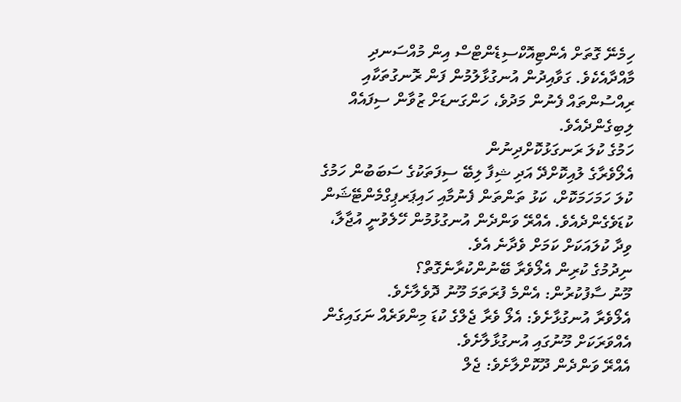ހިމެނޭ ގޮތަށް އެންޓިއޮކްސިޑެންޓްސް އިން މުއްސަނދި މާއްދާއެކެވެ. ގަވާއިދުން އުނގުޅާލުމުން ފަން ރޮނގުތަކާއި ރިއްސުންތައް ފެނުން މަދުވެ، ހަންގަނޑަށް ޒުވާން ސިފައެއް ލިބިގެންދެއެވެ.
ހަމުގެ ކުލަ ރަނގަޅުކޮށްދިނުން
އެލޯވެރާގެ ލުއިކޮށްދޭ އަދި ޝިފާ ލިބޭ ސިފަތަކުގެ ސަބަބުން ހަމުގެ ކުލަ ހަމަހަމަކޮށް، ކަޅު ތަންތަން ފެނުމާއި ހައިޕަރޕިގްމެންޓޭޝަން ކުޑަވެގެންދެއެވެ. އެއްރޭ ވަންދެން އުނގުޅުމުން ހޭލެވުނީ އުޖާލާ، ވިދާ ކުލައަކަށް ކަމަށް ވެދާނެ އެވެ.
ނިދުމުގެ ކުރިން އެލޯވެރާ ބޭނުންކުރާނެގޮތް؟
މޫނު ސާފުކުރުން: އެންމެ ފުރަތަމަ މޫނު ދޮވެލާށެވެ.
އެލޯވެރާ އުނގުޅާށެވެ: އެލޯ ވެރާ ޖެލްގެ ކުޑަ މިންވަރެއް ނަގައިގެން އެއްވަރަކަށް މޫނުގައި އުނގުޅާލާށެވެ.
އެއްރޭ ވަންދެން ދޫކޮށްލާށެވެ: ޖެލް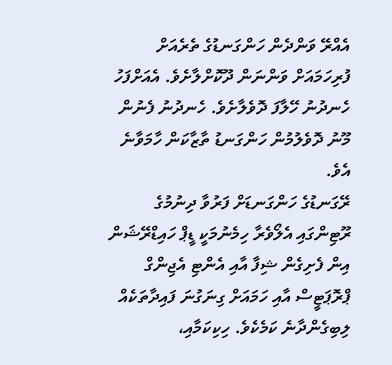އެއްރޭ ވަންދެން ހަންގަނޑުގެ ތެރެއަށް ފުރިހަމައަށް ވަންނަން ދޫކޮށްލާށެވެ. އެއަށްފަހު ހެނދުނު ހޭލާފަ ދޮވެލާށެވެ. ހެނދުނު ފެނުން މޫނު ދޮވެލުމުން ހަންގަނޑު ތާޒާކަން ހާމަވާނެ އެވެ.
ރޭގަނޑުގެ ހަންގަނޑަށް ފަރުވާ ދިނުމުގެ ރޫޓިންގައި އެލޯވެރާ ހިމެނުމަކީ ޑީޕް ހައިޑްރޭޝަން އިން ފެށިގެން ޝިފާ އާއި އެންޓި އެޖިންގް ޕްރޮޕަޓީސް އާއި ހަމައަށް ގިނަގުނަ ފައިދާތަކެއް ލިބިގެންދާނެ ކަމެކެވެ. ހިކިކަމާއި،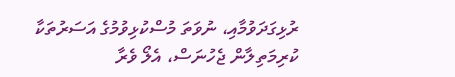ރުޅިގަދަވުމާއި، ނުވަތަ މުސްކުޅިވުމުގެ އަސަރުތަކާ ކުރިމަތިލާން ޖެހުނަސް، އެލޯ ވެރާ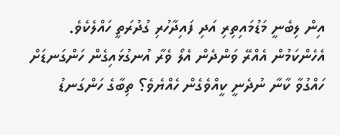އިން ލިބެނީ މަޑުމައިތިރި އަދި ފައިދާހުރި ގުދުރަތީ ހައްލެކެވެ. އެހެންކަމުން އެއްރޭ ވަންދެން އެލޯ ވެރާ އުނގުޅައިގެން ހަންގަނޑަށް ހައްގުވާ ކާނާ ނުދެނީ ކީއްވެގެން ހެއްޔެވެ؟ ތިބާގެ ހަންގަނޑު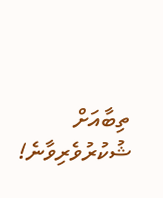ތިބާއަށް ޝުކުރުވެރިވާނެ!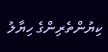ކިޔުންތެރިންގެ ހިޔާލު